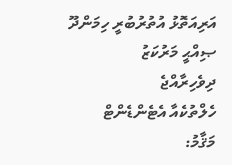އަރިއަތޮޅު އުތުރުބުރީ ހިމަންދޫ ޞިއްޙީ މަރުކަޒު
ދިވެހިރާއްޖެ
ހެލްތުކެއާ އެޓެންޑެންޓް
މަޤާމު: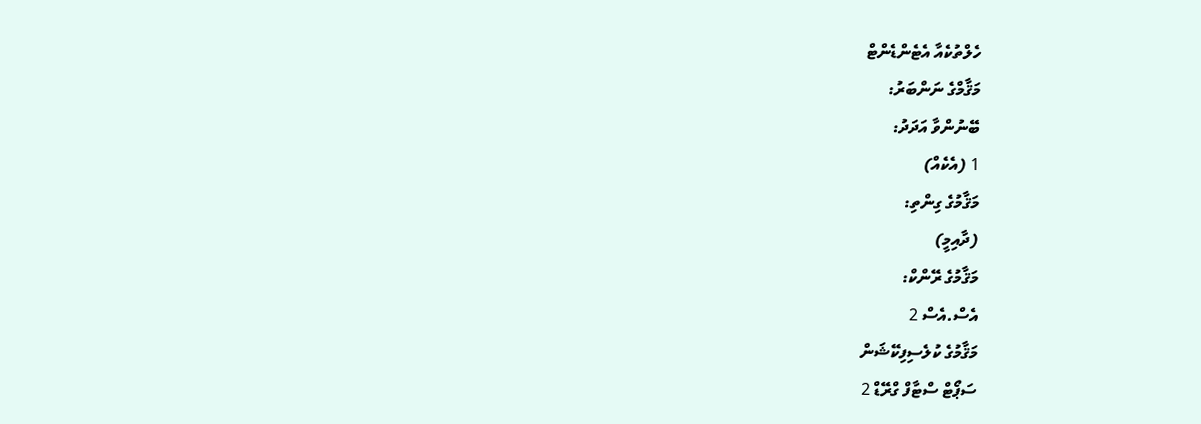ހެލްތުކެއާ އެޓެންޑެންޓް
މަޤާމްގެ ނަންބަރު:
ބޭނުންވާ އަދަދު:
1 (އެކެއް)
މަޤާމުގެ ގިންތި:
(ދާއިމީ)
މަޤާމުގެ ރޭންކް:
އެސް.އެސް 2
މަޤާމުގެ ކުލެސިފިކޭޝަން
ސަޕޯޓް ސްޓާފް ގްރޭޑް 2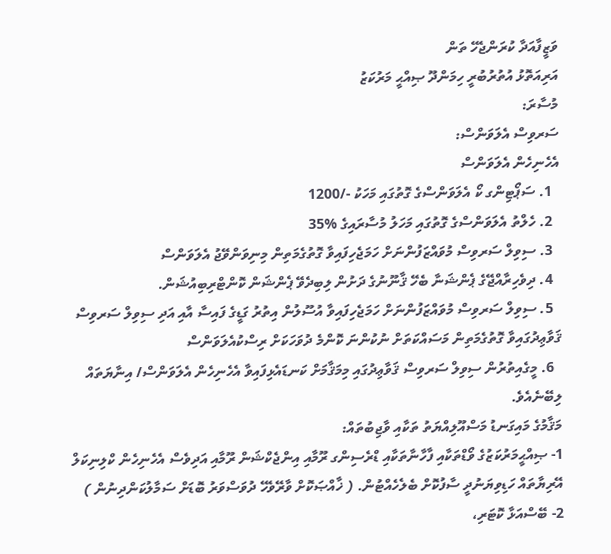ވަޒީފާއަދާ ކުރަންޖެހޭ ތަން
އަރިއަތޮޅު އުތުރުބުރީ ހިމަންދޫ ޞިއްޙީ މަރުކަޒު
މުސާރަ:
ސަރވިސް އެލަވަންސް:
އެހެނިހެން އެލަވަންސް
  1. ސަޕޯޓިންގ ކޯ އެލަވަންސްގެ ގޮތުގައި މަހަކު -/1200
  2. ހެލްތު އެލަވަންސްގެ ގޮތުގައި މަހަލު މުސާރައިގެ %35
  3. ސިވިލް ސަރވިސް މުވައްޒަފުންނަށް ހަމަޖެހިފައިވާ ގޮތުގެމަތިން މިނިވަންވޭޖު އެލަވަންސް
  4. ދިވެހިރާއްޖޭގެ ޕެންޝަނާ ބެހޭ ޤާނޫނުގެ ދަށުން ލިބިދެވޭ ޕެންޝަން ކޮންޓްރިބިއުޝަން.
  5. ސިވިލް ސަރވިސް މުވައްޒަފުންނަށް ހަމަޖެހިފައިވާ އުސޫލުން އިތުރު ގަޑީގެ ފައިސާ އާއި އަދި ސިވިލް ސަރވިސް ޤަވާޢިދުގައިވާ ގޮތުގެމަތިން މަސައްކަތަށް ނުކުންނަ ކޮންމެ ދުވަހަކަށް ރިސްކުއެލަވަންސް
  6. މީގެއިތުރުން ސިވިލް ސަރވިސް ޤަވާޢިދުގައި މިމަޤާމަށް ކަނޑައެޅިފައިވާ އެހެނިހެން އެލަވަންސް/ އިނާޔަތައް ލިބޭނެއެވެ.
މަޤާމުގެ މައިގަނޑު މަސްއޫލިއްޔަތު ތަކާއި ވާޖިބުތައް:
1- ޞިއްޙީމަރުކަޒުގެ ވޯޑްތަކާއި ފާހާނާތަކާއި ޑްރެސިންގ ރޫމާއި އިންޖެކްޝަން ރޫމާއި އަދިވެސް އެހެނިހެން ކްލިނިކަލް އޭރިޔާތައް ހަޑިވިޔަނުދީ ސާފުކޮށް ބެލެހެއްޓުން. ( ޚާއްޞަކޮށް ވާރޭވެހޭ ދުވަސްވަރު ބޮޑަށް ސަމާލުކަންދިނުން )
2- ބޭސްއަޅާ ކޮޓަރި،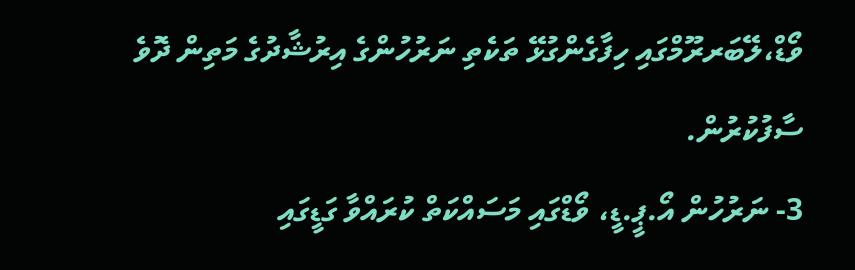ވޯޑް،ލޭބަރރޫމްގައި ހިފާގެންގުޅޭ ތަކެތި ނަރުހުންގެ އިރުޝާދުގެ މަތިން ދޮވެ ސާފުކުރުން.
3- ނަރުހުން އޯ.ޕީ.ޑީ، ވޯޑްގައި މަސައްކަތް ކުރައްވާ ގަޑީގައި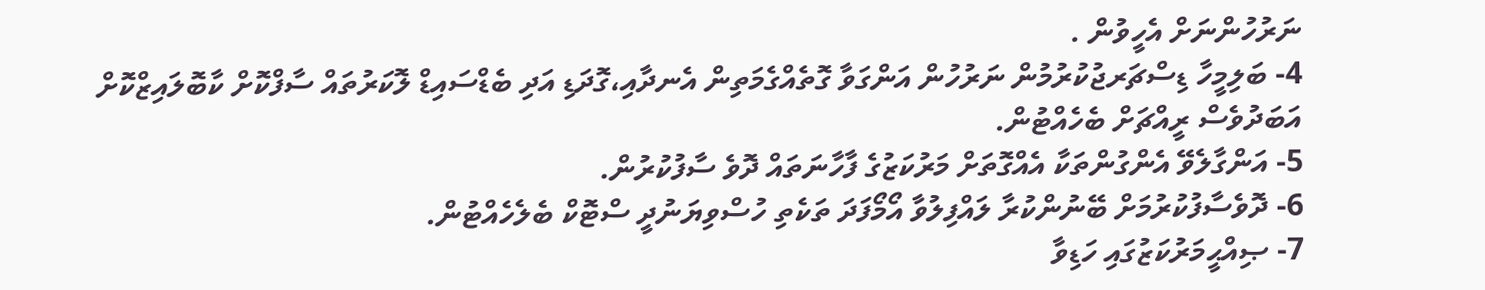ނަރުހުންނަށް އެހީވުން .
4- ބަލިމީހާ ޑިސްޗަރޖުކުރުމުން ނަރުހުން އަންގަވާ ގޮތެއްގެމަތިން އެނދާއި،ގޮދަޑި އަދި ބެޑްސައިޑް ލޮކަރުތައް ސާފްކޮށް ކާބޮލައިޒްކޮށް އަބަދުވެސް ރީއްޗަށް ބެހެއްޓުން.
5- އަންގާލެވޭ އެންގުންތަކާ އެއްގޮތަށް މަރުކަޒުގެ ފާހާނަތައް ދޮވެ ސާފުކުރުން.
6- ދޮވެސާފުކުރުމަށް ބޭނުންކުރާ ލައްފިލުވާ އޯމޯފަދަ ތަކެތި ހުސްވިޔަނުދީ ސްޓޮކް ބެލެހެއްޓުން.
7- ޞިއްޙީމަރުކަޒުގައި ހަޑިވާ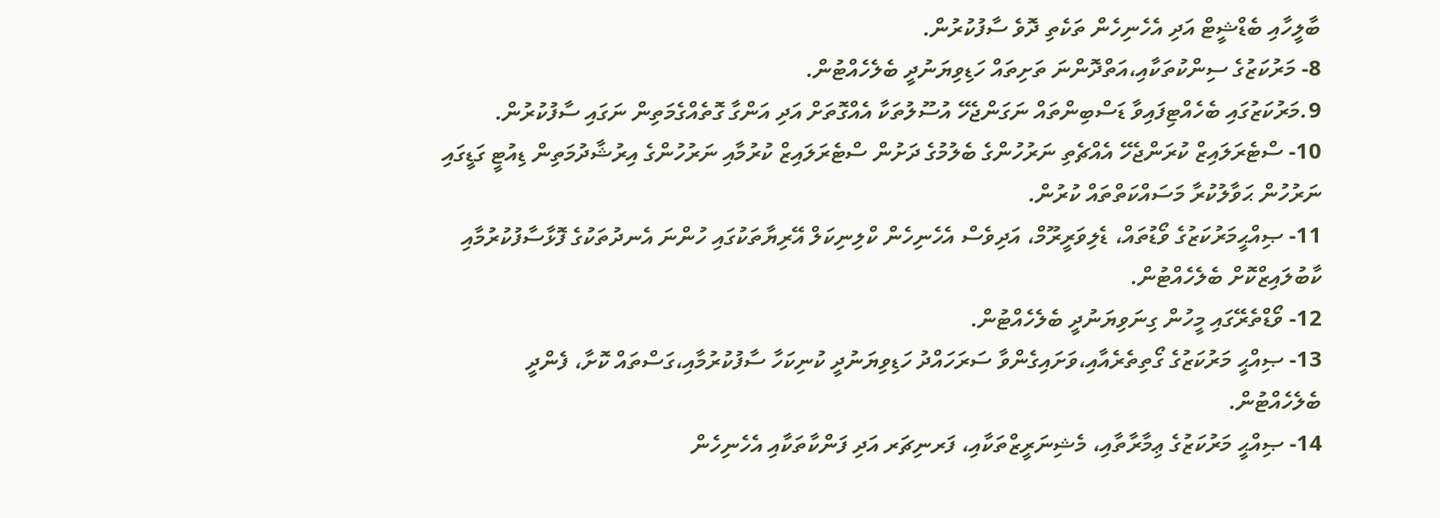ބާލީހާއި ބެޑްޝީޓް އަދި އެހެނިހެން ތަކެތި ދޮވެ ސާފުކުރުން.
8- މަރުކަޒުގެ ސިންކުތަކާއި،އަތްދޮންނަ ތަށިތައް ހަޑިވިޔަނުދީ ބެލެހެއްޓުން.
9.މަރުކަޒުގައި ބެހެއްޓިފައިވާ ޑަސްބިންތައް ނަގަންޖެހޭ އުސޫލުތަކާ އެއްގޮތަށް އަދި އަންގާ ގޮތެއްގެމަތިން ނަގައި ސާފުކުރުން.
10- ސްޓެރަލައިޒް ކުރަންޖެހޭ އެއްޗެތި ނަރުހުންގެ ބެލުމުގެ ދަށުން ސްޓެރަލައިޒް ކުރުމާއި ނަރުހުންގެ އިރުޝާދުމަތިން ޑިއުޓީ ގަޑީގައި ނަރުހުން ޙަވާލުކުރާ މަސައްކަތްތައް ކުރުން.
11- ޞިއްޙީމަރުކަޒުގެ ވޯޑުތައް، ޑެލިވަރީރޫމް، އަދިވެސް އެހެނިހެން ކްލިނިކަލް އޭރިޔާތަކުގައި ހުންނަ އެނދުތަކުގެ ފޮޅާސާފުކުރުމާއި ކާބުލައިޒްކޮށް ބެލެހެއްޓުން.
12- ވޯޑްތެރޭގައި މީހުން ގިނަވިޔަނުދީ ބެލެހެއްޓުން.
13- ޞިއްޙީ މަރުކަޒުގެ ގޯތިތެރެއާއި،ވަށައިގެންވާ ސަރަހައްދު ހަޑިވިޔަނުދީ ކުނިކަހާ ސާފުކުރުމާއި،ގަސްތައް ކޮށާ، ފެންދީ ބެލެހެއްޓުން.
14- ޞިއްޙީ މަރުކަޒުގެ ޢިމާރާތާއި، މެޝިނަރީޒްތަކާއި، ފަރނިޗަރ އަދި ފަންކާތަކާއި އެހެނިހެން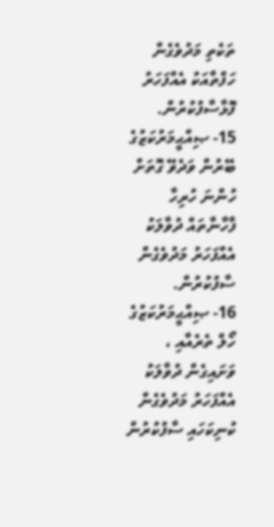ތަކެތި މަދުވެގެން ހަފްތާއަކު އެއްފަހަރު ފޮޅާސާފުކުރުން.
15- ޞިއްޙީމަރުކަޒުގެ ބޭރުން ވަދެވޭ ގޮތަށް ހުންނަ ހުރިހާ ފާހާނާތައް ދުވާލަކު އެއްފަހަރު މަދުވެގެން ސާފުކުރުން.
16- ޞިއްޙީމަރުކަޒުގެ ހޯލް ތެރެއާއި ، ވަށައިގެން ދުވާލަކު އެއްފަހަރު މަދުވެގެން ކުނިކަހައި ސާފުކުރުން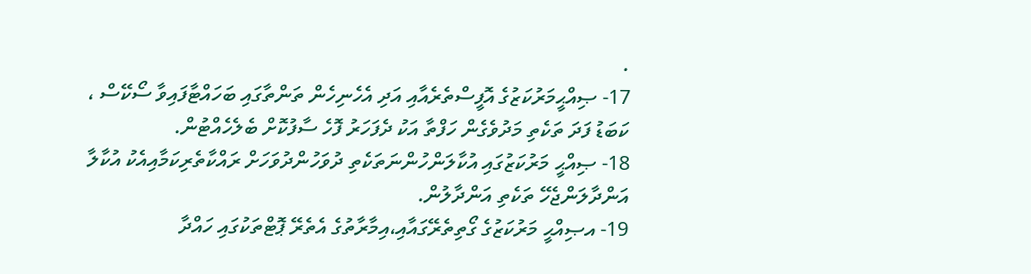.
17- ޞިއްޙީމަރުކަޒުގެ އޮފީސްތެރެއާއި އަދި އެހެނިހެން ތަންތާގައި ބަހައްޓާފައިވާ ސޯކޭސް ، ކަބަޑު ފަދަ ތަކެތި މަދުވެގެން ހަފްތާ އަކު ދެފަހަރު ފޮހެ ސާފުކޮށް ބެލެހެއްޓުން.
18- ޞިއްޙީ މަރުކަޒުގައި އުކާލަންހުންނަތަކެތި ދުވަހުންދުވަހަށް ރައްކާތެރިކަމާއިއެކު އުކާލާ އަންދާލަންޖެހޭ ތަކެތި އަންދާލުން.
19- އޞިއްޙީ މަރުކަޒުގެ ގޯތިތެރޭގައާއި،އިމާރާތުގެ އެތެރޭ ޕޮޓްތަކުގައި ހައްދާ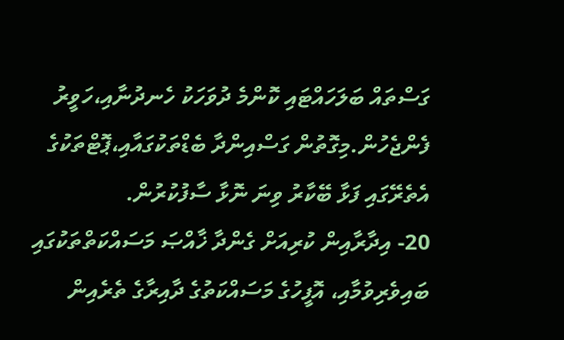ގަސްތައް ބަލަހައްޓައި ކޮންމެ ދުވަހަކު ހެނދުނާއި،ހަވީރު ފެންޖެހުން.މިގޮތުން ގަސްއިންދާ ބެޑްތަކުގައާއި،ޕޮޓްތަކުގެ އެތެރޭގައި ފަޅާ ބޭކާރު ވިނަ ނޮޅާ ސާފުކުރުން.
20- އިދާރާއިން ކުރިއަށް ގެންދާ ޚާއްޞަ މަސައްކަތްތަކުގައި ބައިވެރިވުމާއި، އޮފީހުގެ މަސައްކަތުގެ ދާއިރާގެ ތެރެއިން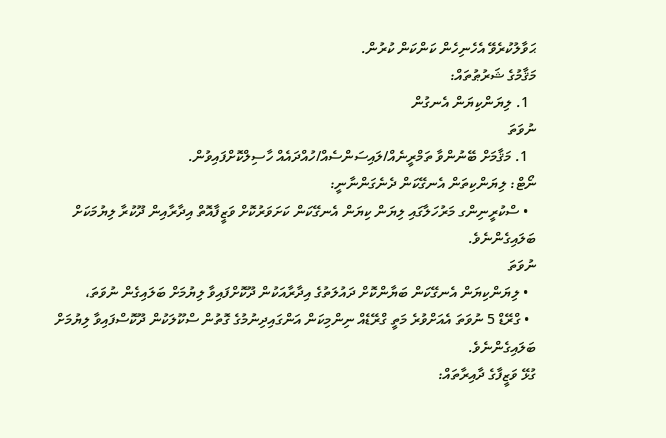ޙަވާލުކުރެވޭ އެހެނިހެން ކަންކަން ކުރުން.
މަޤާމުގެ ޝަރުޠުތައް:
  1. ލިޔަންކިޔަން އެނގުން
ނުވަތަ
  1. މަޤާމަށް ބޭނުންވާ ތަމްރީނެއް/ލައިސަންސެއް/ހުއްދައެއް ހާސިލްކޮށްފައިވުން.
ނޯޓް: ލިޔަންކިތަން އެނގޭކަން ދެނެގަންނާނީ:
  • ސްކުރީނިންގ މަރުހަލާގައި ލިޔަން ކިޔަން އެނގޭކަން ކަށަވަރުކޮށް ވަޒީފާއޮތް އިދާރާއިން ދޫކުރާ ލިޔުމަކަށް ބަލައިގެންނެވެ.
ނުވަތަ
  • ލިޔަންކިޔަން އެނގޭކަން ބަޔާންކޮށް ދައުލަތުގެ އިދާރާއަކުން ދޫކޮށްފައިވާ ލިޔުމަށް ބަލައިގެން ނުވަތަ،
  • ގްރޭޑް 5 ނުވަތަ އެއަށްވުރެ މަތީ ގްރޭޑެއް ނިންމިކަން އަންގައިދިނުމުގެ ގޮތުން ސްކޫލަކުން ދޫކޮސްފައިވާ ލިޔުމަށް ބަލައިގެންނެވެ.
ގުޅޭ ވަޒީފާގެ ދާއިރާތައް: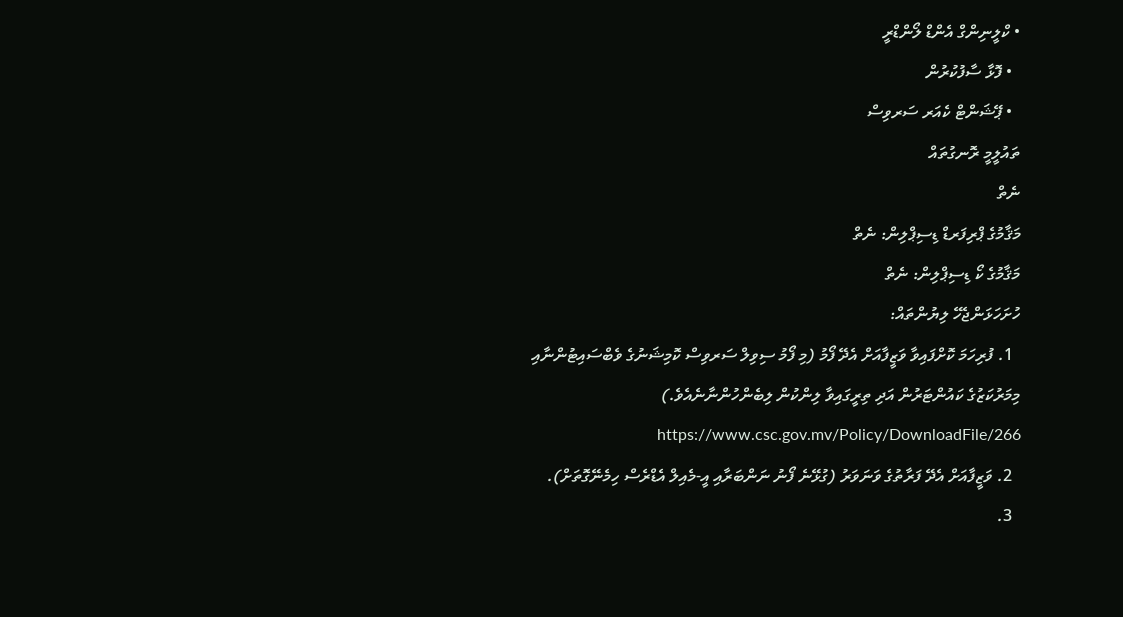• ކްލީނިންގް އެންޑް ލޯންޑްރީ
  • ފޮޅާ ސާފުކުރުން
  • ޕޭޝަންޓް ކެއަރ ސަރވިސް
ތައުލީމީ ރޮނގުތައް
ނެތް
މަޤާމުގެ ޕްރިފަރޑް ޑިސިޕްލިން: ނެތް
މަޤާމުގެ ކޯ ޑިސިޕްލިން: ނެތް
ހުށަހަޅަންޖެހޭ ލިޔުންތައް:
  1. ފުރިހަމަ ކޮށްފައިވާ ވަޒީފާއަށް އެދޭ ފޯމު (މި ފޯމު ސިވިލް ސަރވިސް ކޮމިޝަނުގެ ވެބްސައިޓުންނާއި މިމަރުކަޒުގެ ކައުންޓަރުން އަދި ތިރީގައިވާ ލިންކުން ލިބެންހުންނާނެއެވެ.) https://www.csc.gov.mv/Policy/DownloadFile/266
  2. ވަޒީފާއަށް އެދޭ ފަރާތުގެ ވަނަވަރު (ގުޅޭނެ ފޯނު ނަންބަރާއި އީ-މެއިލް އެޑްރެސް ހިމެނޭގޮތަށް).
  3.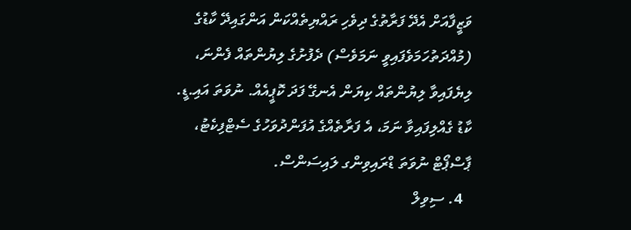ވަޒީފާއަށް އެދޭ ފަރާތުގެ ދިވެހި ރައްޔިތެއްކަން އަންގައިދޭ ކާޑުގެ (މުއްދަތުހަމަވެފައިވީ ނަމަވެސް) ދެފުށުގެ ލިޔުންތައް ފެންނަ، ލިޔެފައިވާ ލިޔުންތައް ކިޔަން އެނގޭ ފަދަ ކޮޕީއެއް. ނުވަތަ އައި.ޑީ. ކާޑު ގެއްލިފައިވާ ނަމަ، އެ ފަރާތެއްގެ އުފަންދުވަހުގެ ސެޓްފިކެޓު، ޕާސްޕޯޓް ނުވަތަ ޑްރައިވިންގ ލައިސަންސް.
  4. ސިވިލް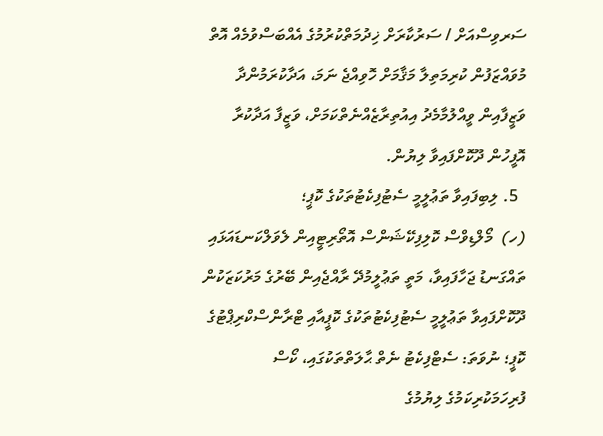ސަރވިސްއަށް / ސަރުކާރަށް ޚިދުމަތްކުރުމުގެ އެއްބަސްވުމެއް އޮތް މުވައްޒަފުން ކުރިމަތިލާ މަޤާމަށް ހޮވިއްޖެ ނަމަ، އަދާކުރަމުންދާ ވަޒީފާއިން ވީއްލުމާމެދު އިއުތިރާޒެއްނެތްކަމަށް، ވަޒީފާ އަދާކުރާ އޮފީހުން ދޫކޮށްފައިވާ ލިޔުން.
  5. ލިބިފައިވާ ތަޢުލީމީ ސެޓުފިކެޓުތަކުގެ ކޮޕީ؛
(ހ)  މޯލްޑިވްސް ކޮލިފިކޭޝަންސް އޮތޯރިޓީއިން ލެވަލްކަނޑައަޅައި ތައްގަނޑު ޖަހާފައިވާ، މަތީ ތަޢުލީމުދޭ ރާއްޖެއިން ބޭރުގެ މަރުކަޒަކުން ދޫކޮށްފައިވާ ތަޢުލީމީ ސެޓުފިކެޓުތަކުގެ ކޮޕީއާއި ޓްރާންސްކްރިޕްޓުގެ ކޮޕީ؛ ނުވަތަ: ސެޓްފިކެޓު ނެތް ޙާލަތްތަކުގައި، ކޯސް ފުރިހަމަކުރިކަމުގެ ލިޔުމުގެ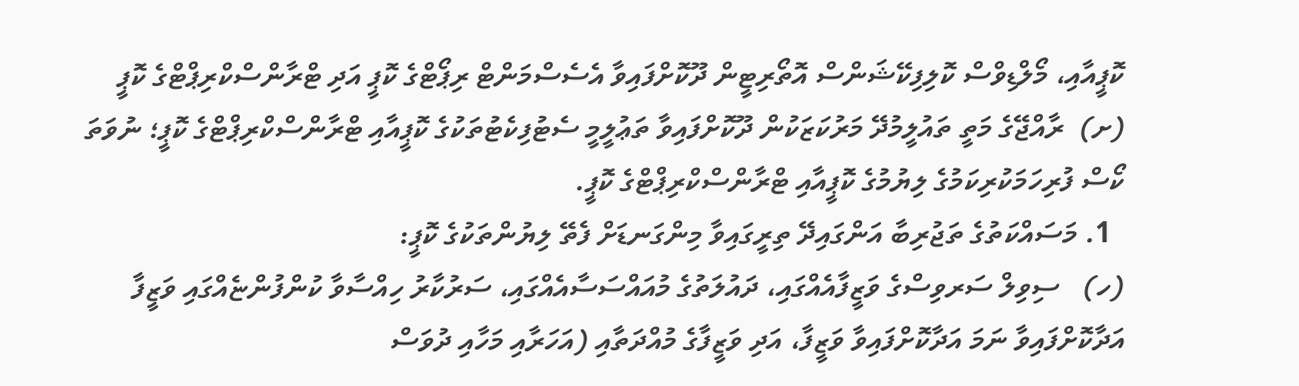ކޮޕީއާއި، މޯލްޑިވްސް ކޮލިފިކޭޝަންސް އޮތޯރިޓީން ދޫކޮށްފައިވާ އެސެސްމަންޓް ރިޕޯޓްގެ ކޮޕީ އަދި ޓްރާންސްކްރިޕްޓްގެ ކޮޕީ
(ށ)  ރާއްޖޭގެ މަތީ ތައުލީމުދޭ މަރުކަޒަކުން ދޫކޮށްފައިވާ ތަޢުލީމީ ސެޓުފިކެޓުތަކުގެ ކޮޕީއާއި ޓްރާންސްކްރިޕްޓްގެ ކޮޕީ؛ ނުވަތަ ކޯސް ފުރިހަމަކުރިކަމުގެ ލިޔުމުގެ ކޮޕީއާއި ޓްރާންސްކްރިޕްޓްގެ ކޮޕީ.
  1. މަސައްކަތުގެ ތަޖުރިބާ އަންގައިދޭ ތިރީގައިވާ މިންގަނޑަށް ފެތޭ ލިޔުންތަކުގެ ކޮޕީ:
(ހ)   ސިވިލް ސަރވިސްގެ ވަޒީފާއެއްގައި، ދައުލަތުގެ މުއައްސަސާއެއްގައި، ސަރުކާރު ހިއްސާވާ ކުންފުންޏެއްގައި ވަޒީފާ އަދާކޮށްފައިވާ ނަމަ އަދާކޮށްފައިވާ ވަޒީފާ، އަދި ވަޒީފާގެ މުއްދަތާއި (އަހަރާއި މަހާއި ދުވަސް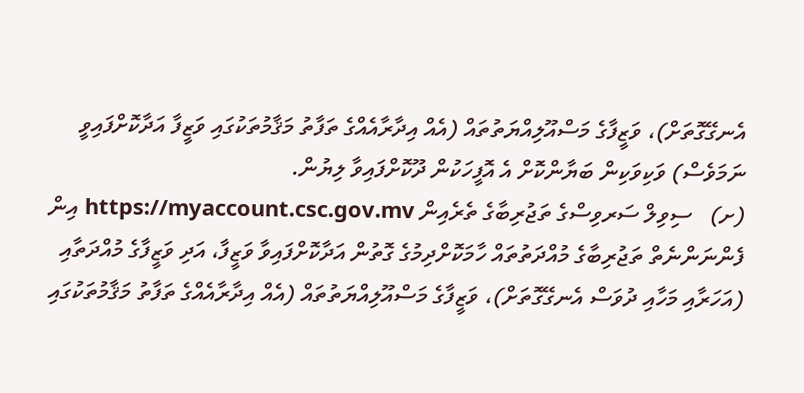އެނގޭގޮތަށް)، ވަޒީފާގެ މަސްއޫލިއްޔަތުތައް (އެއް އިދާރާއެއްގެ ތަފާތު މަޤާމުތަކުގައި ވަޒީފާ އަދާކޮށްފައިވީ ނަމަވެސް) ވަކިވަކިން ބަޔާންކޮށް އެ އޮފީހަކުން ދޫކޮށްފައިވާ ލިޔުން.
(ށ)   ސިވިލް ސަރވިސްގެ ތަޖުރިބާގެ ތެރެއިން https://myaccount.csc.gov.mv އިން ފެންނަންނެތް ތަޖުރިބާގެ މުއްދަތުތައް ހާމަކޮށްދިމުގެ ގޮތުން އަދާކޮށްފައިވާ ވަޒީފާ، އަދި ވަޒީފާގެ މުއްދަތާއި (އަހަރާއި މަހާއި ދުވަސް އެނގޭގޮތަށް)، ވަޒީފާގެ މަސްއޫލިއްޔަތުތައް (އެއް އިދާރާއެއްގެ ތަފާތު މަޤާމުތަކުގައި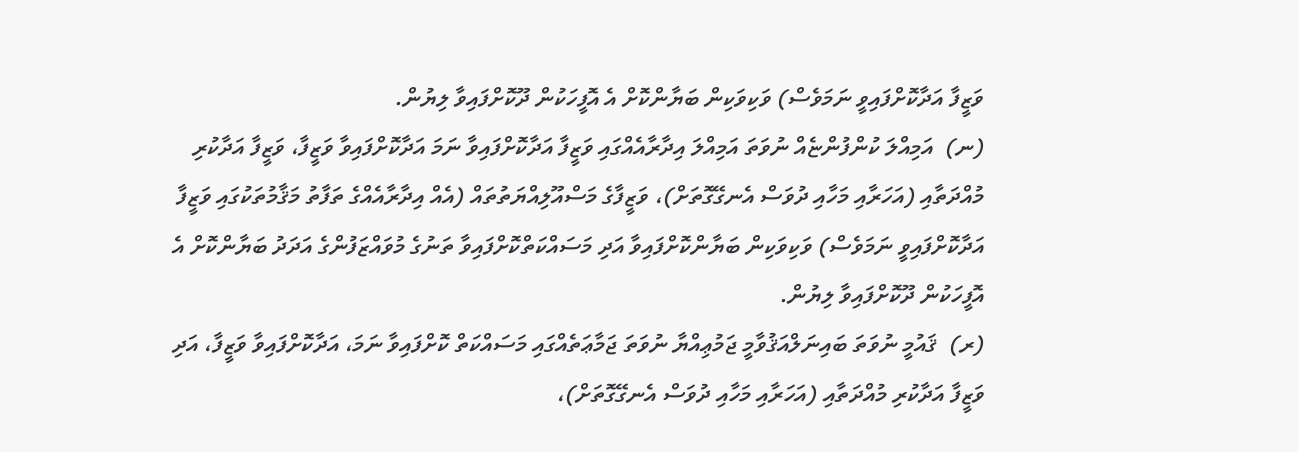ވަޒީފާ އަދާކޮށްފައިވީ ނަމަވެސް) ވަކިވަކިން ބަޔާންކޮށް އެ އޮފީހަކުން ދޫކޮށްފައިވާ ލިޔުން.
(ނ)  އަމިއްލަ ކުންފުންޏެއް ނުވަތަ އަމިއްލަ އިދާރާއެއްގައި ވަޒީފާ އަދާކޮށްފައިވާ ނަމަ އަދާކޮށްފައިވާ ވަޒީފާ، ވަޒީފާ އަދާކުރި މުއްދަތާއި (އަހަރާއި މަހާއި ދުވަސް އެނގޭގޮތަށް)، ވަޒީފާގެ މަސްއޫލިއްޔަތުތައް (އެއް އިދާރާއެއްގެ ތަފާތު މަޤާމުތަކުގައި ވަޒީފާ އަދާކޮށްފައިވީ ނަމަވެސް) ވަކިވަކިން ބަޔާންކޮށްފައިވާ އަދި މަސައްކަތްކޮށްފައިވާ ތަނުގެ މުވައްޒަފުންގެ އަދަދު ބަޔާންކޮށް އެ އޮފީހަކުން ދޫކޮށްފައިވާ ލިޔުން.
(ރ)  ޤައުމީ ނުވަތަ ބައިނަލްއަޤުވާމީ ޖަމުޢިއްޔާ ނުވަތަ ޖަމާޢަތެއްގައި މަސައްކަތް ކޮށްފައިވާ ނަމަ، އަދާކޮށްފައިވާ ވަޒީފާ، އަދި ވަޒީފާ އަދާކުރި މުއްދަތާއި (އަހަރާއި މަހާއި ދުވަސް އެނގޭގޮތަށް)،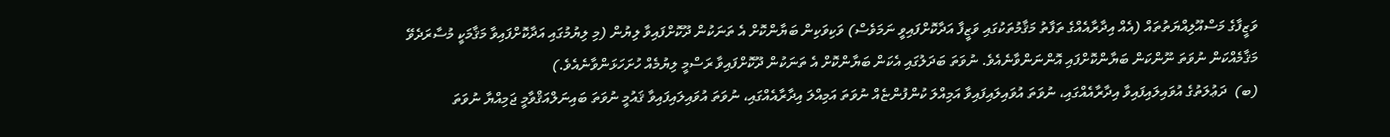ވަޒީފާގެ މަސްއޫލިއްޔަތުތައް (އެއް އިދާރާއެއްގެ ތަފާތު މަޤާމުތަކުގައި ވަޒީފާ އަދާކޮށްފައިވީ ނަމަވެސް) ވަކިވަކިން ބަޔާންކޮށް އެ ތަނަކުން ދޫކޮށްފައިވާ ލިޔުން (މި ލިޔުމުގައި އަދާކޮށްފައިވާ މަޤާމަކީ މުސާރަދެވޭ މަޤާމެއްކަން ނުވަތަ ނޫންކަން ބަޔާންކޮށްފައި އޮންނަންވާނެއެވެ. ނުވަތަ ބަދަލުގައި އެކަން ބަޔާންކޮށް އެ ތަނަކުން ދޫކޮށްފައިވާ ރަސްމީ ލިޔުމެއް ހުށަހަޅަންވާނެއެވެ.)
(ބ)  ދަޢުލަތުގެ އުވައިލައިފައިވާ އިދާރާއެއްގައި، ނުވަތަ އުވައިލައިފައިވާ އަމިއްލަ ކުންފުންޏެއް ނުވަތަ އަމިއްލަ އިދާރާއެއްގައި، ނުވަތަ އުވައިލައިފައިވާ ޤައުމީ ނުވަތަ ބައިނަލްއަޤްވާމީ ޖަމިއްޔާ ނުވަތަ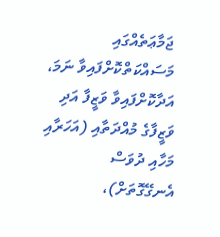ޖަމާޢަތެއްގައި މަސައްކަތްކޮށްފައިވާ ނަމަ، އަދާކޮށްފައިވާ ވަޒީފާ އަދި ވަޒީފާގެ މުއްދަތާއި (އަހަރާއި މަހާއި ދުވަސް އެނގޭގޮތަށް)،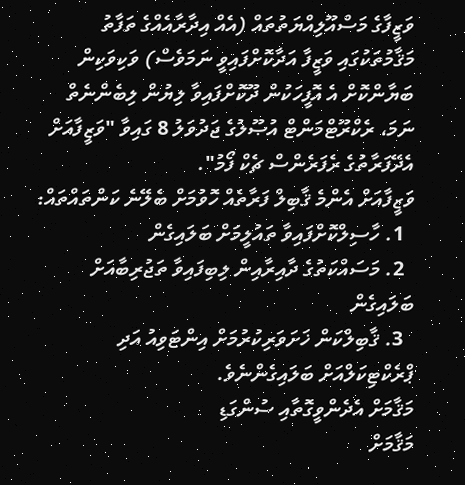ވަޒީފާގެ މަސްއޫލިއްޔަތުތައް (އެއް އިދާރާއެއްގެ ތަފާތު މަޤާމުތަކުގައި ވަޒީފާ އަދާކޮށްފައިވީ ނަމަވެސް) ވަކިވަކިން ބަޔާންކޮށް އެ އޮފީހަކުން ދޫކޮށްފައިވާ ލިޔުން ލިބެންނެތް ނަމަ، ރެކްރޫޓްމަންޓް އުޞޫލުގެ ޖަދުވަލު 8 ގައިވާ "ވަޒީފާއަށް އެދޭފަރާތުގެ ރެފަރެންސް ޗެކް ފޯމު".
ވަޒީފާއަށް އެންމެ ޤާބިލް ފަރާތެއް ހޮވުމަށް ބެލޭނެ ކަންތައްތައް:
  1. ހާސިލްކޮށްފައިވާ ތައުލީމަށް ބަލައިގެން
  2. މަސައްކަތުގެ ދާއިރާއިން ލިބިފައިވާ ތަޖުރިބާއަށް ބަލައިގެން
  3. ޤާބިލްކަން ޚަށަވަރިކުރުމަށް އިންޓަވިއު އަދި ޕްރެކްޓިކަލްއަށް ބަލައިގެންނެވެ.
މަޤާމަށް އެދެންވީގޮތާއި ސުންގަޑި
މަޤާމަށް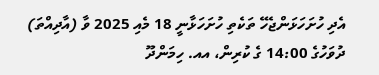އެދި ހުށަހަޅަންޖެހޭ ތަކެތި ހުށަހަޅާނީ 18 މެއި 2025 ވާ (އާދިއްތަ)  ދުވަހުގެ 14:00 ގެ ކުރިން، އއ. ހިމަންދޫ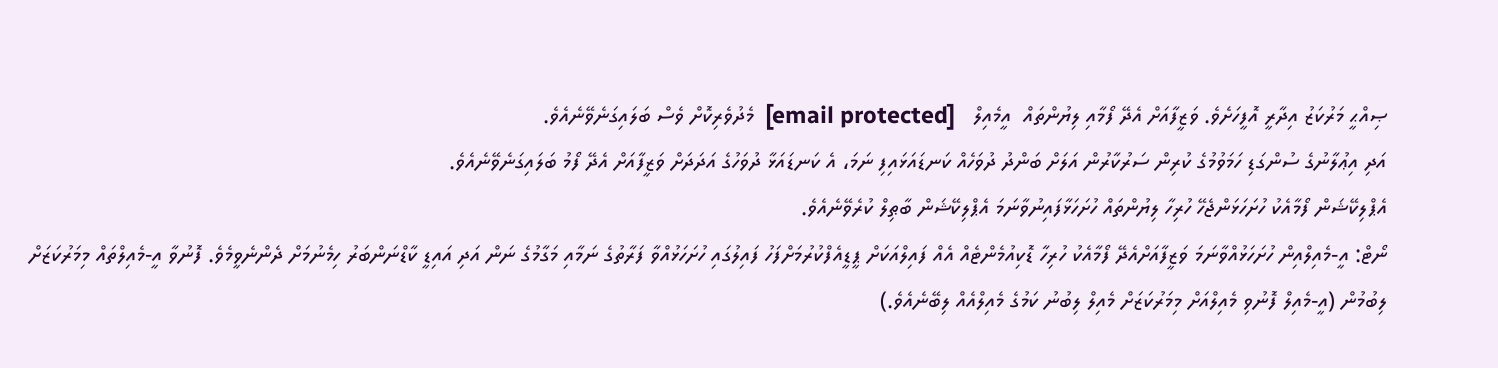ޞިއްޙީ މަރުކަޒު އިދާރީ އޮފީހަށެވެ. ވަޒީފާއަށް އެދޭ ފޯމާއި ލިޔުންތައް  އީމެއިލް   [email protected]  މެދުވެރިކޮށް ވެސް ބަލައިގަނެވޭނެއެވެ.
އަދި އިޢުލާނުގެ ސުންގަޑި ހަމަވުމުގެ ކުރިން ސަރުކާރުން އަލަށް ބަންދު ދުވަހެއް ކަނޑައަޅައިފި ނަމަ، އެ ކަނޑައަޅާ ދުވަހުގެ އަދަދަށް ވަޒީފާއަށް އެދޭ ފޯމު ބަލައިގަނެވޭނެއެވެ.
އެޕްލިކޭޝަން ފޯމާއެކު ހުށަހަޅަންޖެހޭ ހުރިހާ ލިޔުންތައް ހުށަހަޅާފައިނުވާނަމަ އެޕްލިކޭޝަން ބާޠިލް ކުރެވޭނެއެވެ.
ނޯޓް: އީ-މެއިލްއިން ހުށަހަޅުއްވާނަމަ ވަޒީފާއަށްއެދޭ ފޯމާއެކު ހުރިހާ ޑޮކިއުމެންޓެއް އެއް ފައިލްއަކަށް ޕީޑީއެފްކުރުމަށްފަހު ފައިލުގައި ހުށަހަޅުއްވާ ފަރާތުގެ ނަމާއި މަގާމުގެ ނަން އަދި އައިޑީ ކާޑްނަންބަރު ހިމެނުމަށް ދެންނެވީމެވެ. ފޮނުވާ އީ-މެއިލްތައް މިމަރުކަޒަށް ލިބުމުން (އީ-މެއިލް ފޮނުވި މެއިލްއަށް މިމަރުކަޒަށް މެއިލް ލިބުނު ކަމުގެ މެއިލްއެއް ލިބޭނެއެވެ.)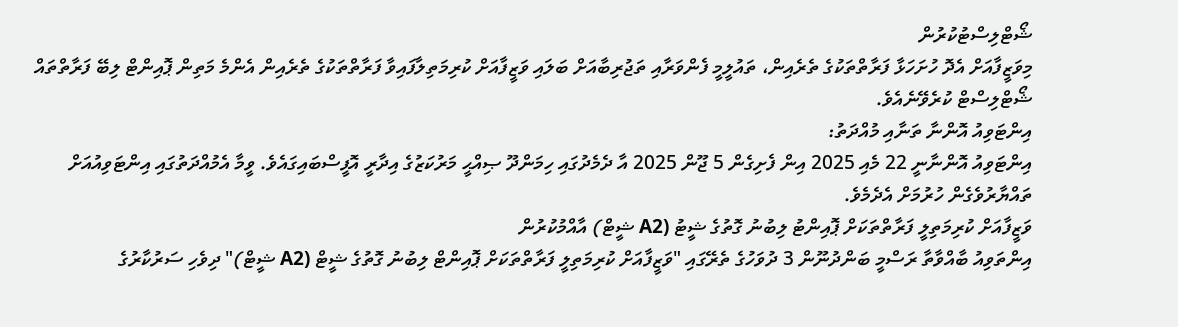ޝޯޓްލިސްޓުކުރުން
މިވަޒީފާއަށް އެދޮ ހުށަހަޅާ ފަރާތްތަކުގެ ތެރެއިން، ތައުލީމީ ފެންވަރާއި ތަޖުރިބާއަށް ބަލައި ވަޒީފާއަށް ކުރިމަތިލާފައިވާ ފަރާތްތަކުގެ ތެރެއިން އެންމެ މަތިން ޕޮއިންޓް ލިބޭ ފަރާތްތައް ޝޯޓްލިސްޓް ކުރެވޭނެއެވެ.
އިންޓަވިއު އޮންނާ ތަނާއި މުއްދަތު:
އިންޓަވިއު އޮންނާނީ 22 މެއި 2025 އިން ފެށިގެން 5 ޖޫން 2025 އާ ދެމެދުގައި ހިމަންދޫ ޞިއްޙީ މަރުކަޒުގެ އިދާރީ އޮފީސްބައިގައެވެ. ވީމާ އެމުއްދަތުގައި އިންޓަވިއުއަށް ތައްޔާރުވެގެން ހުރުމަށް އެދެމެވެ.
ވަޒީފާއަށް ކުރިމަތިލީ ފަރާތްތަކަށް ޕޮއިންޓު ލިބުނު ގޮތުގެ ޝީޓު (A2 ޝީޓް) އާއްމުކުރުން
އިންތަވިއު ބާއްވާތާ ރަސްމީ ބަންދުނޫން 3 ދުވަހުގެ ތެރޭގައި "ވަޒީފާއަށް ކުރިމަތިލީ ފަރާތްތަކަށް ޕޮއިންޓް ލިބުނު ގޮތުގެ ޝީޓް (A2 ޝީޓް)" ދިވެހި ސަރުކާރުގެ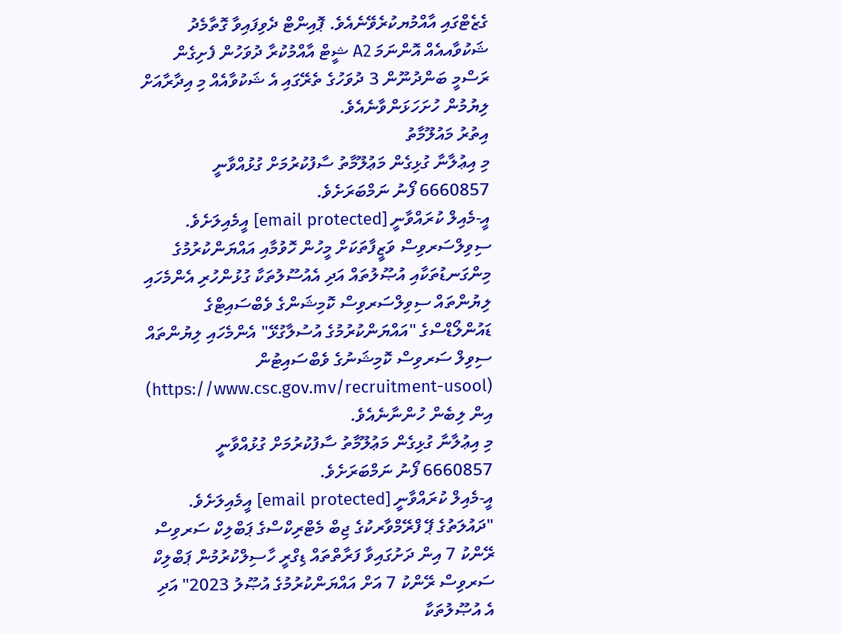ގެޒެޓްގައި އާއްމުޔކުރެވޭނެއެވެ. ޕޮއިންޓް ދެވިފައިވާ ގޮތާމެދު ޝަކުވާއއެއް އޮންނަމަ A2 ޝީޓް އާއްމުކުރާ ދުވަހުން ފެށިގެން ރަސްމީ ބަންދުނޫން 3 ދުވަހުގެ ތެރޭގައި އެ ޝަކުވާއެއް މި އިދާރާއަށް ލިޔުމުން ހުށަހަޅަންވާނެއެވެ.
އިތުރު މައުލޫމާތު
މި އިޢުލާނާ ގުޅިގެން މަޢުލޫމާތު ސާފުކުރުމަށް ގުޅުއްވާނީ 6660857 ފޯނު ނަމްބަރަށެވެ.
އީ-މެއިލް ކުރައްވާނީ [email protected] އީމެއިލަށެވެ.
ސިވިލްސަރވިސް ވަޒީފާތަކަށް މީހުން ހޮވުމާއި އައްޔަންކުރުމުގެ މިންގަނޑުތަކާއި އުޞޫލުތައް އަދި އެއުސޫލުތަކާ ގުޅުންހުރި އެންމެހައި ލިޔުންތައް ސިވިލްސަރވިސް ކޮމިޝަންގެ ވެބްސައިޓްގެ ޑައުންލޯޑްސްގެ "އައްޔަންކުރުމުގެ އުސުލާގުޅޭ" އެންމެހައި ލިޔުންތައް ސިވިލް ސަރވިސް ކޮމިޝަނުގެ ވެބްސައިޓުން (https://www.csc.gov.mv/recruitment-usool) އިން ލިބެން ހުންނާނެއެވެ.
މި އިޢުލާނާ ގުޅިގެން މަޢުލޫމާތު ސާފުކުރުމަށް ގުޅުއްވާނީ 6660857 ފޯނު ނަމްބަރަށެވެ.
އީ-މެއިލް ކުރައްވާނީ [email protected] އީމެއިލަށެވެ.
"ދައުލަތުގެ ޕޭ ފްރޭމްވާރކުގެ ޖިބް މެޓްރިކްސްގެ ޕަބްލިކް ސަރވިސް ރޭންކު 7 އިން ދަށުގައިވާ ފަރާތްތައް ޑިގްރީ ހާސިލްކުރުމުން ޕަބްލިކް ސަރވިސް ރޭންކު 7 އަށް އައްޔަންކުރުމުގެ އުޞޫލު 2023" އަދި އެ އުޞޫލުތަކާ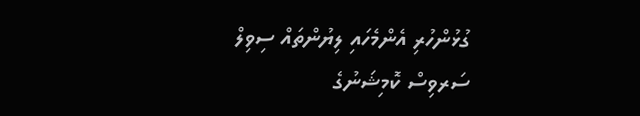ގުޅުންހުރި އެންމެހައި ލިޔުންތައް ސިވިލް ސަރވިސް ކޮމިޝަނުގެ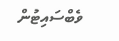ވެބްސައިޓުން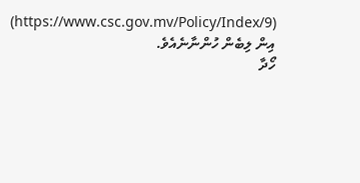(https://www.csc.gov.mv/Policy/Index/9) އިން ލިބެން ހުންނާނެއެވެ.
ހޯދާ